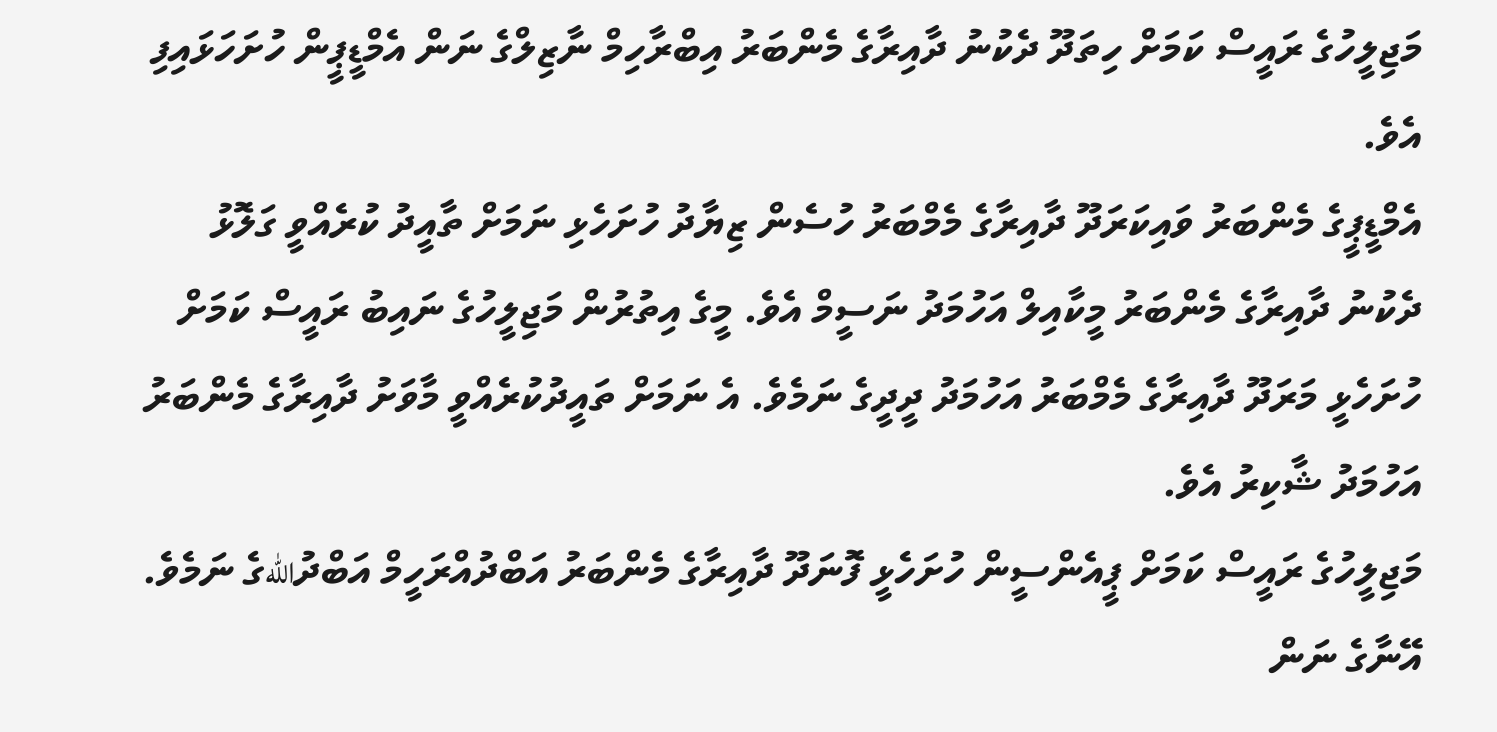މަޖިލީހުގެ ރައީސް ކަމަށް ހިތަދޫ ދެކުނު ދާއިރާގެ މެންބަރު އިބްރާހިމް ނާޒިލްގެ ނަން އެމްޑީޕީން ހުށަހަޅައިފި އެވެ.
އެމްޑީޕީގެ މެންބަރު ވައިކަރަދޫ ދާއިރާގެ މެމްބަރު ހުސެން ޒިޔާދު ހުށަހެޅި ނަމަށް ތާއީދު ކުރެއްވީ ގަލޮޅު ދެކުނު ދާއިރާގެ މެންބަރު މީކާއިލް އަހުމަދު ނަސީމް އެވެ. މީގެ އިތުރުން މަޖިލީހުގެ ނައިބު ރައީސް ކަމަށް ހުށަހެޅީ މަރަދޫ ދާއިރާގެ މެމްބަރު އަހުމަދު ދީދީގެ ނަމެވެ. އެ ނަމަށް ތައީދުކުރެއްވީ މާވަށު ދާއިރާގެ މެންބަރު އަހުމަދު ޝާކިރު އެވެ.
މަޖިލީހުގެ ރައީސް ކަމަށް ޕީއެންސީން ހުށަހެޅީ ފޮނަދޫ ދާއިރާގެ މެންބަރު އަބްދުއްރަހީމް އަބްދުاللهގެ ނަމެވެ. އޭނާގެ ނަން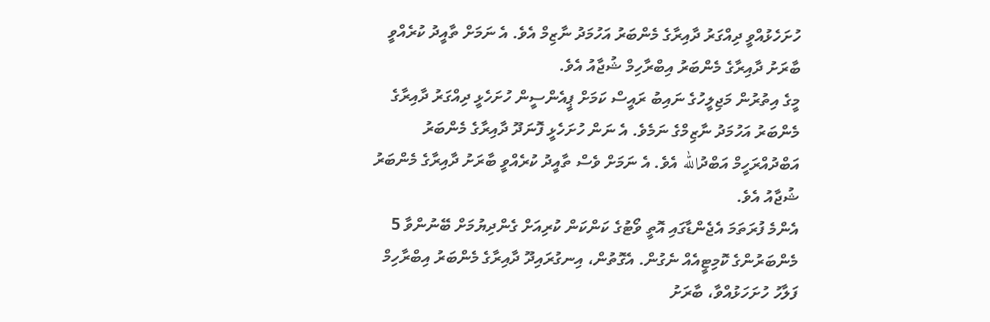ހުށަހެޅުއްވީ ދިއްގަރު ދާއިރާގެ މެންބަރު އަހުމަދު ނާޒިމް އެވެ. އެ ނަމަށް ތާއީދު ކުރެއްވީ ބާރަށު ދާއިރާގެ މެންބަރު އިބްރާހިމް ޝުޖާއު އެވެ.
މީގެ އިތުރުން މަޖިލީހުގެ ނައިބު ރައީސް ކަމަށް ޕީއެންސީން ހުށަހެޅީ ދިއްގަރު ދާއިރާގެ މެންބަރު އަހުމަދު ނާޒިމްގެ ނަމެވެ. އެ ނަން ހުށަހެޅީ ފޮނަދޫ ދާއިރާގެ މެންބަރު އަބްދުއްރަހީމް އަބްދުالله އެވެ. އެ ނަމަށް ވެސް ތާއީދު ކުރެއްވީ ބާރަށު ދާއިރާގެ މެންބަރު ޝުޖާއު އެވެ.
އެންމެ ފުރަތަމަ އެޖެންޑާގައި އޮތީ ވޯޓުގެ ކަންކަން ކުރިއަށް ގެންދިޔުމަށް ބޭނުންވާ 5 މެންބަރުންގެ ކޮމިޓީއެއް ނެގުން. އެގޮތުން، އިނގުރައިދޫ ދާއިރާގެ މެންބަރު އިބްރާހިމް ފަލާހު ހުށަހަޅުއްވާ، ބާރަށު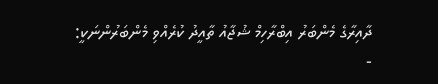ދާއިރާގެ މެންބަރު އިބްރާހިމް ޝުޖާއު ތާއީދު ކުރެއްވި މެންބަރުންނަކީ:
-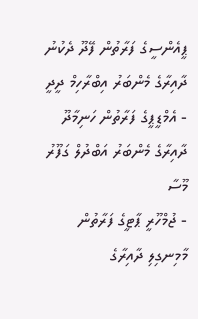ޕީއެންސީގެ ފަރާތުން ފޭދޫ ދެކުނު ދާއިރާގެ މެންބަރު އިބްރާހިމް ދީދީ
- އެމްޑީޕީގެ ފަރާތުން ހަނިމާދޫ ދާއިރާގެ މެންބަރު އަބްދުލް ގަފޫރު މޫސާ
- ޖުމްހޫރީ ޕާޓީގެ ފަރާތުން މާމިނގިލި ދާއިރާގެ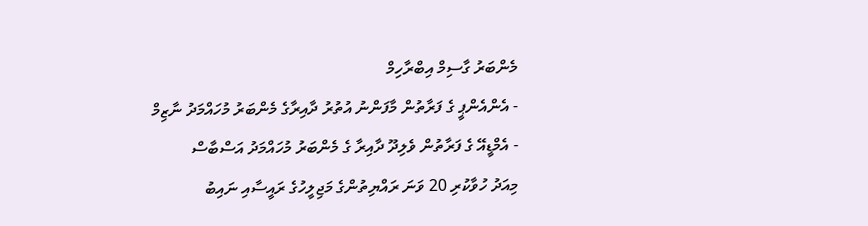މެންބަރު ގާސިމް އިބްރާހިމް
- އެންއެންޕީ ގެ ފަރާތުން މާފަންނު އުތުރު ދާއިރާގެ މެންބަރު މުހައްމަދު ނާޒިމް
- އެމްޑީއޭ ގެ ފަރާތުން ވެލިދޫ ދާއިރާ ގެ މެންބަރު މުހައްމަދު އަސްބާސް
މިއަދު ހުވާކުރި 20 ވަނަ ރައްޔިތުންގެ މަޖިލީހުގެ ރައީސާއި ނައިބު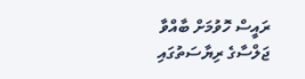ރައީސް ހޮވުމަށް ބާއްވާ ޖަލްސާގެ ރިޔާސަތުގައި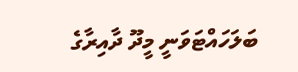ބަލަހައްޓަވަނީ މީދޫ ދާއިރާގެ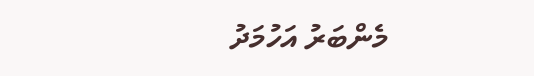މެންބަރު އަހުމަދު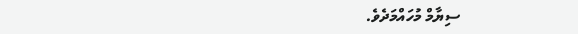ސިޔާމް މުހައްމަދެވެ.